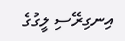އިނގިރޭސި ލީގުގެ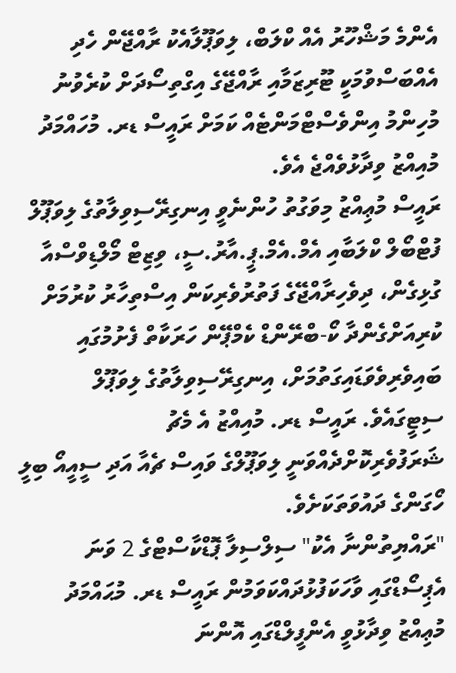އެންމެ މަޝްހޫރު އެއް ކްލަބް، ލިވަޕޫލާއެކު ރާއްޖޭން ހެދި އެއްބަސްވުމަކީ ޓޫރިޒަމާއި ރާއްޖޭގެ އިގްތިސޯދަށް ކުރެވުނު މުހިންމު އިންވެސްޓްމަންޓެއް ކަމަށް ރައީސް ޑރ. މުހައްމަދު މުއިއްޒު ވިދާޅުވެއްޖެ އެވެ.
ރައީސް މުޢިއްޒު މިވަގުތު ހުންނެވީ އިނގިރޭސިވިލާތުގެ ލިވަޕޫލް ފުޓްބޯލް ކްލަބާއި އެމް.އެމް.ޕީ.އާރު.ސީ، ވިޒިޓް މޯލްޑިވްސްއާ ގުޅިގެން، ދިވެހިރާއްޖޭގެ ފަތުރުވެރިކަން އިސްތިހާރު ކުރުމަށް ކުރިއަށްގެންދާ ކޯ-ބްރޭންޑް ކެމްޕޭން ހަރަކާތް ފެށުމުގައި ބައިވެރިވެވަޑައިގަތުމަށް، އިނގިރޭސިވިލާތުގެ ލިވަޕޫލް ސިޓީގައެވެ. ރައީސް ޑރ. މުއިއްޒު އެ މެޗު ޝަރަފުވެރިކޮށްދެއްވަނީ ލިވަޕޫލްގެ ވައިސް ޗެއާ އަދި ސީއީއޯ ބިލީ ހޯގަންގެ ދައުވަތަކަށެވެ.
"ރައްޔިތުންނާ އެކު" ސިލްސިލާ ޕޮޑްކާސްޓްގެ 2 ވަނަ އެޕިސޯޑްގައި ވާހަކަފުޅުދައްކަވަމުން ރައީސް ޑރ. މުޙައްމަދު މުޢިއްޒު ވިދާޅުވީ އެންފީލްޑްގައި އޮންނަ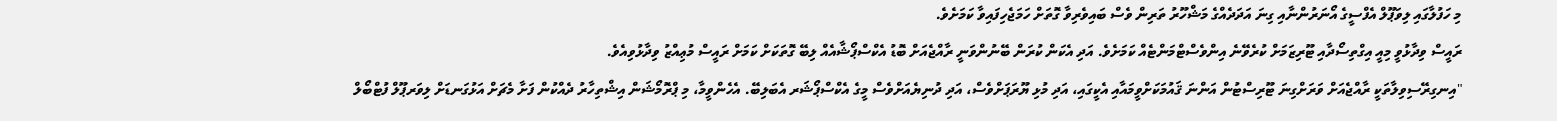މި ހަފުލާގައި ލިވަޕޫލް އެފްސީގެ އޯނަރުންނާއި ގިނަ އަދަދެއްގެ މަޝްހޫރު ތަރިން ވެސް ބައިވެރިވާ ގޮތަށް ހަމަޖެހިފައިވާ ކަމަށެވެ.
ރައީސް ވިދާޅުވީ މިއީ އިގްތިސޯދާއި ޓޫރިޒަމަށް ކުރެވޭނެ އިންވެސްޓްމަންޓެއް ކަމަށެވެ. އަދި އެކަން ކުރަން ބޭނުންވަނީ ރާއްޖެއަށް ބޮޑު އެކްސްޕޯޝާއެއް ލިބޭ ގޮތަކަށް ކަމަށް ރައީސް މުޢިއްޒު ވިދާޅުވިއެވެ.
"އިނގިރޭސިވިލާތަކީ ރާއްޖެއަށް ވަރަށްގިނަ ޓޫރިސްޓުން އަންނަ ޤައުމަކަށްވީމައާއި އެކީގައި، އަދި މުޅި ޔޫރަޕަށްވެސް، އަދި ދުނިޔެއަށްވެސް މީގެ އެކްސްޕޯޝަރ އެބަލިބޭ. އެހެންވީމާ، މި ޕްރޮމޯޝަން އިޝްތިހާރު ދެއްކުން ފަށާ މެޗަށް އަޅުގަނޑަށް ލިވަރޕޫލް ފުޓްބޯލް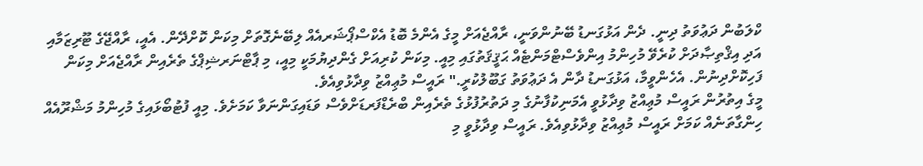ކްލަބުން ދަޢުވަތު ދިނީ. ދެން އަޅުގަނޑު ބޭނުންވަނީ، ރާއްޖެއަށް މީގެ އެންމެ ބޮޑު އެކްސްޕޯޝަރއެއް ލިބޭނެގޮތަށް މިކަން ކޮށްދޭން. އެއީ، ރާއްޖޭގެ ޓޫރިޒަމާއި އަދި އިޤްތިޞާދަށް ކުރެވޭ މުހިންމު އިންވެސްޓްމަންޓެއް ޙަޤީޤަތުގައި މިއީ. މިކަން ކުރިއަށް ގެންދިޔުމަކީ މިއީ، މި ޕާޓްނަރޝިޕްގެ ތެރެއިން ރާއްޖެއަށް މިކަން ފަހިކޮށްދިނުން. އެހެންވީމާ، އަޅުގަނޑު ދާން އެ ދަޢުވަތު ގަބޫލުކުރީ." ރައީސް މުޢިއްޒު ވިދާޅުވިއެވެ.
މީގެ އިތުރުން ރައީސް މުޢިއްޒު ވިދާޅުވީ އެމަނިކުފާނުގެ މި ދަތުރުފުޅުގެ ތެރެއިން ބްރެޑްފަރޑަށްވެސް ވަޑައިގަންނަވާ ކަމަށެވެ. މިއީ ފުޓުބޯޅައިގެ މުހިންމު މަޝްރޫއެއް ހިންގާތަނެއް ކަމަށް ރައީސް މުޢިއްޒު ވިދާޅުވިއެވެ. ރައީސް ވިދާޅުވީ މި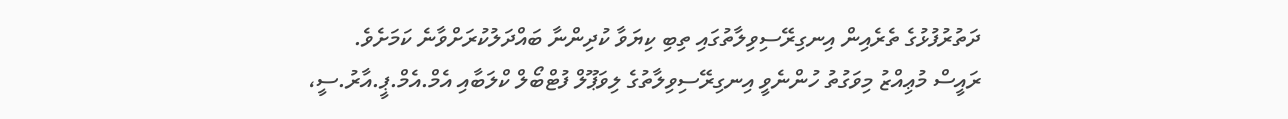ދަތުރުފުޅުގެ ތެރެއިން އިނގިރޭސިވިލާތުގައި ތިބި ކިޔަވާ ކުދިންނާ ބައްދަލުކުރަށްވާނެ ކަމަށެވެ.
ރައީސް މުޢިއްޒު މިވަގުތު ހުންނެވީ އިނގިރޭސިވިލާތުގެ ލިވަޕޫލް ފުޓްބޯލް ކްލަބާއި އެމް.އެމް.ޕީ.އާރު.ސީ،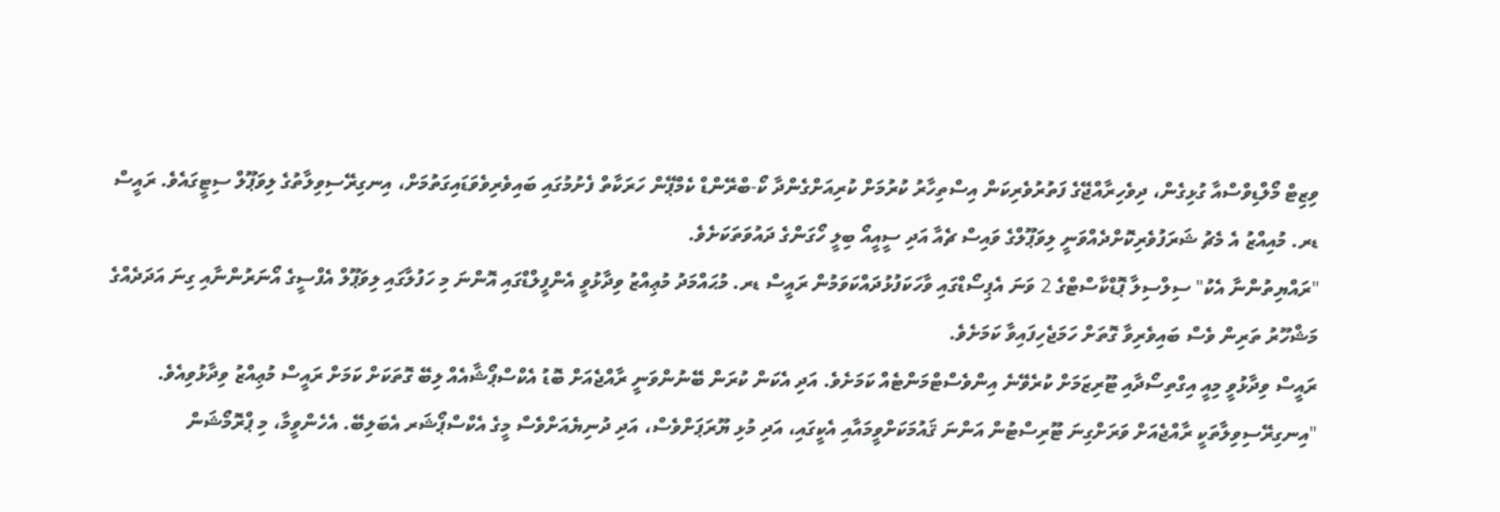ވިޒިޓް މޯލްޑިވްސްއާ ގުޅިގެން، ދިވެހިރާއްޖޭގެ ފަތުރުވެރިކަން އިސްތިހާރު ކުރުމަށް ކުރިއަށްގެންދާ ކޯ-ބްރޭންޑް ކެމްޕޭން ހަރަކާތް ފެށުމުގައި ބައިވެރިވެވަޑައިގަތުމަށް، އިނގިރޭސިވިލާތުގެ ލިވަޕޫލް ސިޓީގައެވެ. ރައީސް ޑރ. މުއިއްޒު އެ މެޗު ޝަރަފުވެރިކޮށްދެއްވަނީ ލިވަޕޫލްގެ ވައިސް ޗެއާ އަދި ސީއީއޯ ބިލީ ހޯގަންގެ ދައުވަތަކަށެވެ.
"ރައްޔިތުންނާ އެކު" ސިލްސިލާ ޕޮޑްކާސްޓްގެ 2 ވަނަ އެޕިސޯޑްގައި ވާހަކަފުޅުދައްކަވަމުން ރައީސް ޑރ. މުޙައްމަދު މުޢިއްޒު ވިދާޅުވީ އެންފީލްޑްގައި އޮންނަ މި ހަފުލާގައި ލިވަޕޫލް އެފްސީގެ އޯނަރުންނާއި ގިނަ އަދަދެއްގެ މަޝްހޫރު ތަރިން ވެސް ބައިވެރިވާ ގޮތަށް ހަމަޖެހިފައިވާ ކަމަށެވެ.
ރައީސް ވިދާޅުވީ މިއީ އިގްތިސޯދާއި ޓޫރިޒަމަށް ކުރެވޭނެ އިންވެސްޓްމަންޓެއް ކަމަށެވެ. އަދި އެކަން ކުރަން ބޭނުންވަނީ ރާއްޖެއަށް ބޮޑު އެކްސްޕޯޝާއެއް ލިބޭ ގޮތަކަށް ކަމަށް ރައީސް މުޢިއްޒު ވިދާޅުވިއެވެ.
"އިނގިރޭސިވިލާތަކީ ރާއްޖެއަށް ވަރަށްގިނަ ޓޫރިސްޓުން އަންނަ ޤައުމަކަށްވީމައާއި އެކީގައި، އަދި މުޅި ޔޫރަޕަށްވެސް، އަދި ދުނިޔެއަށްވެސް މީގެ އެކްސްޕޯޝަރ އެބަލިބޭ. އެހެންވީމާ، މި ޕްރޮމޯޝަން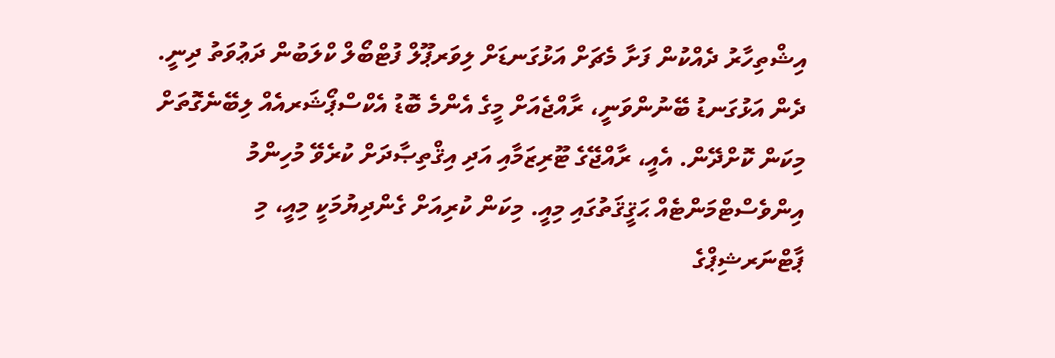އިޝްތިހާރު ދެއްކުން ފަށާ މެޗަށް އަޅުގަނޑަށް ލިވަރޕޫލް ފުޓްބޯލް ކްލަބުން ދަޢުވަތު ދިނީ. ދެން އަޅުގަނޑު ބޭނުންވަނީ، ރާއްޖެއަށް މީގެ އެންމެ ބޮޑު އެކްސްޕޯޝަރއެއް ލިބޭނެގޮތަށް މިކަން ކޮށްދޭން. އެއީ، ރާއްޖޭގެ ޓޫރިޒަމާއި އަދި އިޤްތިޞާދަށް ކުރެވޭ މުހިންމު އިންވެސްޓްމަންޓެއް ޙަޤީޤަތުގައި މިއީ. މިކަން ކުރިއަށް ގެންދިޔުމަކީ މިއީ، މި ޕާޓްނަރޝިޕްގެ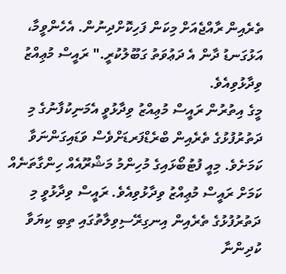ތެރެއިން ރާއްޖެއަށް މިކަން ފަހިކޮށްދިނުން. އެހެންވީމާ، އަޅުގަނޑު ދާން އެ ދަޢުވަތު ގަބޫލުކުރީ." ރައީސް މުޢިއްޒު ވިދާޅުވިއެވެ.
މީގެ އިތުރުން ރައީސް މުޢިއްޒު ވިދާޅުވީ އެމަނިކުފާނުގެ މި ދަތުރުފުޅުގެ ތެރެއިން ބްރެޑްފަރޑަށްވެސް ވަޑައިގަންނަވާ ކަމަށެވެ. މިއީ ފުޓުބޯޅައިގެ މުހިންމު މަޝްރޫއެއް ހިންގާތަނެއް ކަމަށް ރައީސް މުޢިއްޒު ވިދާޅުވިއެވެ. ރައީސް ވިދާޅުވީ މި ދަތުރުފުޅުގެ ތެރެއިން އިނގިރޭސިވިލާތުގައި ތިބި ކިޔަވާ ކުދިންނާ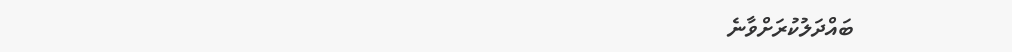ބައްދަލުކުރަށްވާނެ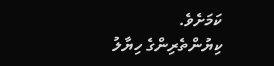ކަމަށެވެ.
ކިޔުންތެރިންގެ ހިޔާލު